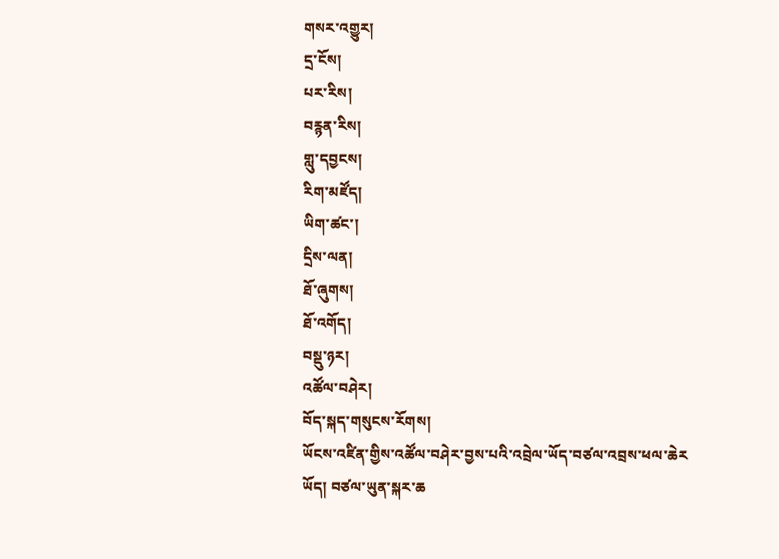གསར་འགྱུར།
དྲ་ངོས།
པར་རིས།
བརྙན་རིས།
གླུ་དབྱངས།
རིག་མཛོད།
ཡིག་ཚང་།
དྲིས་ལན།
ཐོ་ཞུགས།
ཐོ་འགོད།
བསྡུ་ཉར།
འཚོལ་བཤེར།
བོད་སྐད་གསུངས་རོགས།
ཡོངས་འཛིན་གྱིས་འཚོལ་བཤེར་བྱས་པའི་འབྲེལ་ཡོད་བཙལ་འབྲས་ཕལ་ཆེར
ཡོད། བཙལ་ཡུན་སྐར་ཆ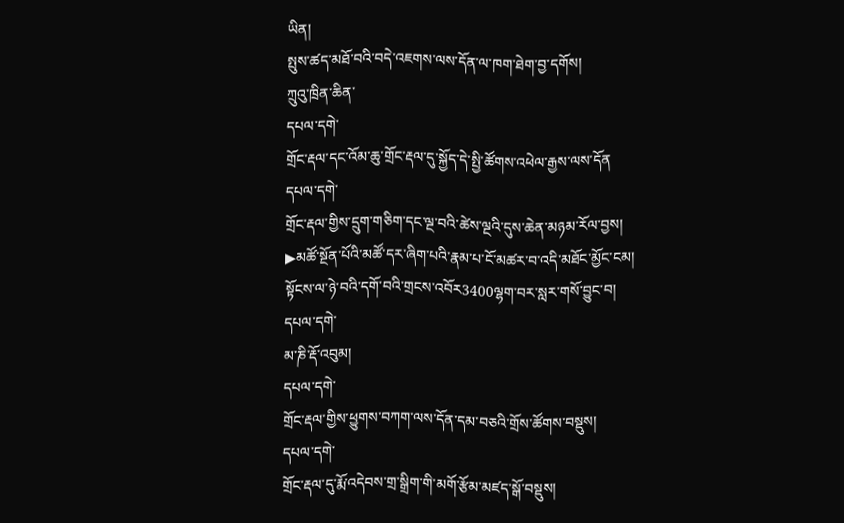ཡིན།
སྤུས་ཚད་མཐོ་བའི་བདེ་འཇགས་ལས་དོན་ལ་ཁག་ཐེག་བྱ་དགོས།
ཀྲུའུ་ཁྲིན་ཆིན་
དཔལ་དགེ་
གྲོང་རྡལ་དང་འོམ་ཆུ་གྲོང་རྡལ་དུ་སྐྱོད་དེ་སྤྱི་ཚོགས་འཕེལ་རྒྱས་ལས་དོན
དཔལ་དགེ་
གྲོང་རྡལ་གྱིས་དྲུག་གཅིག་དང་ལྔ་བའི་ཚེས་ལྔའི་དུས་ཆེན་མཉམ་རོལ་བྱས།
▶མཚོ་སྔོན་པོའི་མཚོ་དར་ཞིག་པའི་རྣམ་པ་ངོ་མཚར་བ་འདི་མཐོང་མྱོང་ངམ།
སྟོངས་ལ་ཉེ་བའི་དགོ་བའི་གྲངས་འབོར3400ལྷག་བར་སླར་གསོ་བྱུང་བ།
དཔལ་དགེ་
མ་ཎི་རྡོ་འབུམ།
དཔལ་དགེ་
གྲོང་རྡལ་གྱིས་ཕྱུགས་བཀག་ལས་དོན་དམ་བཅའི་གྲོས་ཚོགས་བསྡུས།
དཔལ་དགེ་
གྲོང་རྡལ་དུ་རྨོ་འདེབས་གྲ་སྒྲིག་གི་མགོ་རྩོམ་མཛད་སྒོ་བསྡུས།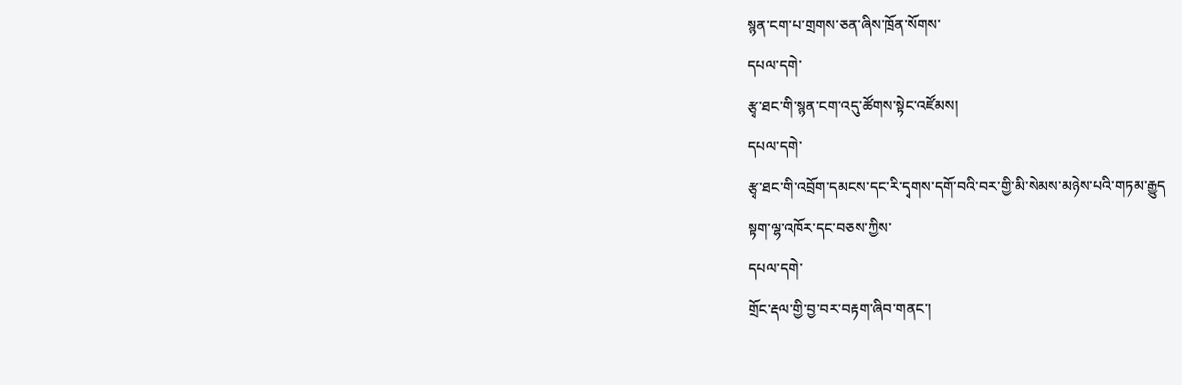སྙན་ངག་པ་གྲགས་ཅན་ཞིས་ཁྲོན་སོགས་
དཔལ་དགེ་
རྩྭ་ཐང་གི་སྙན་ངག་འདུ་ཚོགས་སྟེང་འཛོམས།
དཔལ་དགེ་
རྩྭ་ཐང་གི་འབྲོག་དམངས་དང་རི་དྭགས་དགོ་བའི་བར་གྱི་མི་སེམས་མཉེས་པའི་གཏམ་རྒྱུད
སྟག་ལྷ་འཁོར་དང་བཅས་ཀྱིས་
དཔལ་དགེ་
གྲོང་རྡལ་གྱི་བྱ་བར་བརྟག་ཞིབ་གནང་།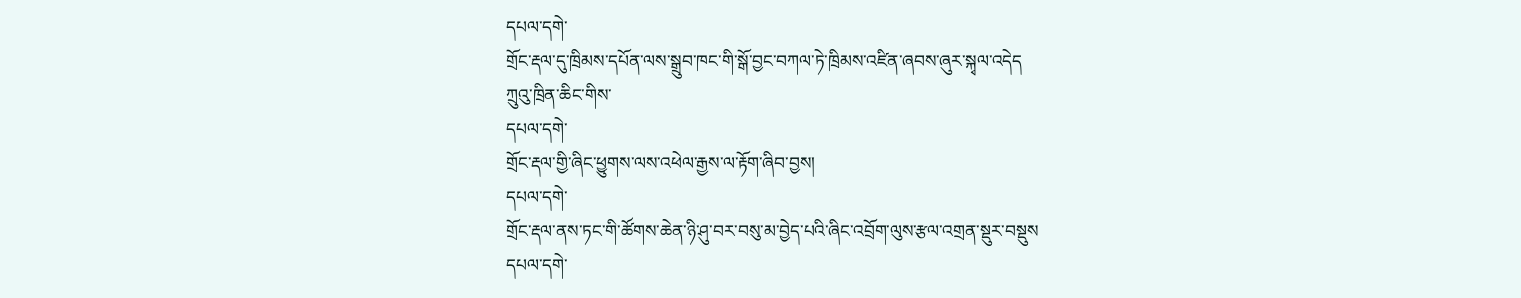དཔལ་དགེ་
གྲོང་རྡལ་དུ་ཁྲིམས་དཔོན་ལས་སྒྲུབ་ཁང་གི་སྒོ་བྱང་བཀལ་ཏེ་ཁྲིམས་འཛིན་ཞབས་ཞུར་སྐྭལ་འདེད
ཀྲུའུ་ཁྲིན་ཆིང་གིས་
དཔལ་དགེ་
གྲོང་རྡལ་གྱི་ཞིང་ཕྱུགས་ལས་འཕེལ་རྒྱས་ལ་རྟོག་ཞིབ་བྱས།
དཔལ་དགེ་
གྲོང་རྡལ་ནས་ཏང་གི་ཚོགས་ཆེན་ཉི་ཤུ་བར་བསུ་མ་བྱེད་པའི་ཞིང་འབྲོག་ལུས་རྩལ་འགྲན་སྡུར་བསྡུས
དཔལ་དགེ་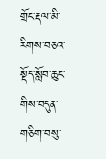གྲོང་རྡལ་མི་རིགས་བཅའ་སྡོད་སློབ་ཆུང་གིས་བདུན་གཅིག་བསུ་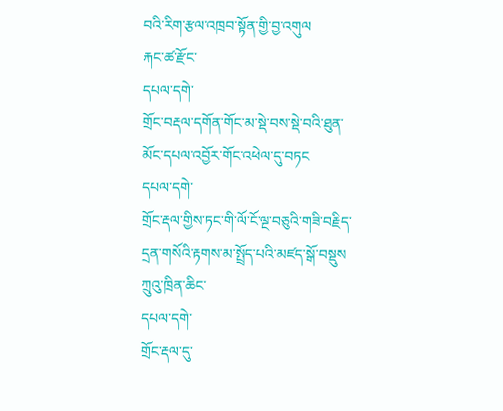བའི་རིག་རྩལ་འཁྲབ་སྟོན་གྱི་བྱ་འགུལ
རྐང་ཚ་རྫོང་
དཔལ་དགེ་
གྲོང་བརྡལ་དགོན་གོང་མ་སྡེ་བས་སྡེ་བའི་ཐུན་མོང་དཔལ་འབྱོར་གོང་འཕེལ་དུ་བཏང
དཔལ་དགེ་
གྲོང་རྡལ་གྱིས་ཏང་གི་ལོ་ངོ་ལྔ་བཅུའི་གཟི་བརྗིད་དྲན་གསོའི་རྟགས་མ་སྤྲོད་པའི་མཛད་སྒོ་བསྡུས
ཀྲུའུ་ཁྲིན་ཆིང་
དཔལ་དགེ་
གྲོང་རྡལ་དུ་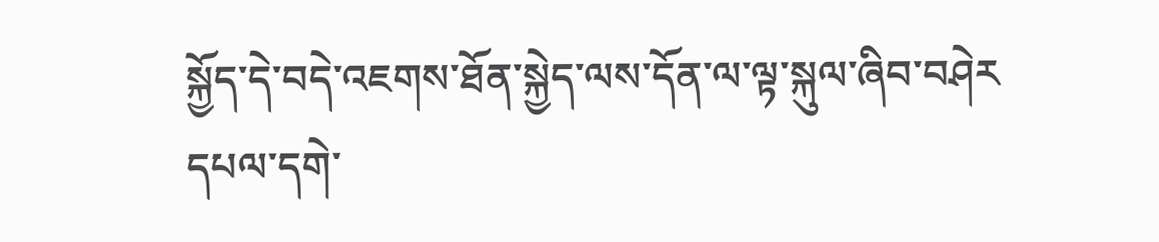སྐྱོད་དེ་བདེ་འཇགས་ཐོན་སྐྱེད་ལས་དོན་ལ་ལྟ་སྐུལ་ཞིབ་བཤེར
དཔལ་དགེ་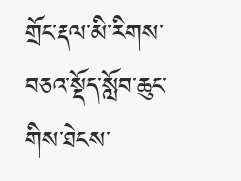གྲོང་རྡལ་མི་རིགས་བཅའ་སྡོད་སློབ་ཆུང་གིས་ཐེངས་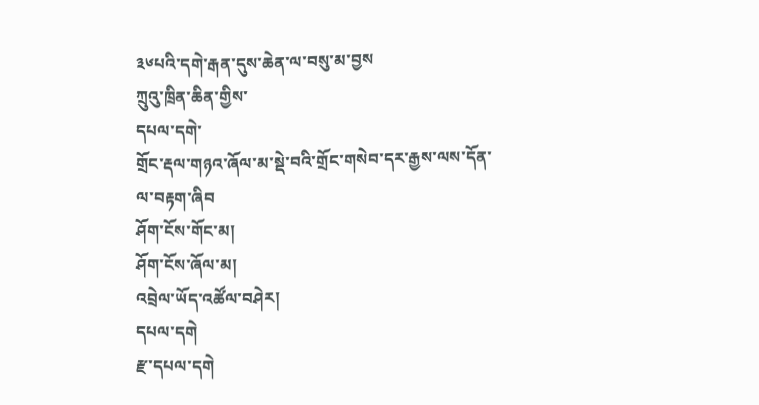༣༦པའི་དགེ་རྒན་དུས་ཆེན་ལ་བསུ་མ་བྱས
ཀྲུའུ་ཁྲིན་ཆིན་གྱིས་
དཔལ་དགེ་
གྲོང་རྡལ་གཉའ་ཞོལ་མ་སྡེ་བའི་གྲོང་གསེབ་དར་རྒྱས་ལས་དོན་ལ་བརྟག་ཞིབ
ཤོག་ངོས་གོང་མ།
ཤོག་ངོས་ཞོལ་མ།
འབྲེལ་ཡོད་འཚོལ་བཤེར།
དཔལ་དགེ
རྫ་དཔལ་དགེ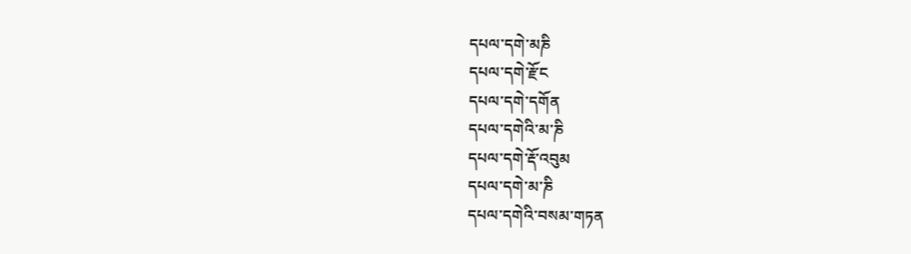དཔལ་དགེ་མཎི
དཔལ་དགེ་རྫོང
དཔལ་དགེ་དགོན
དཔལ་དགེའི་མ་ཎི
དཔལ་དགེ་རྡོ་འབུམ
དཔལ་དགེ་མ་ཎི
དཔལ་དགེའི་བསམ་གཏན